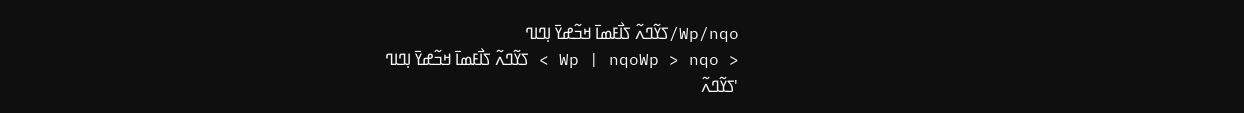Wp/nqo/ߖߌ߬ߣߍ߬ ߖߊ߯ߓߘߊ߫ ߞߏ߬ߝߌ߫ ߊ߲ߣߊߣ
< Wp | nqoWp > nqo > ߖߌ߬ߣߍ߬ ߖߊ߯ߓߘߊ߫ ߞߏ߬ߝߌ߫ ߊ߲ߣߊߣ
'ߖߌ߬ߣߍ߬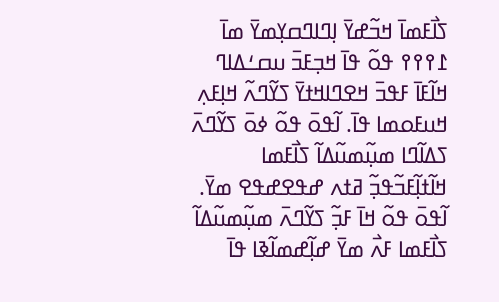ߖߊ߯ߓߘߊ߫ ߞߏ߬ߝߌ߫ ߊ߲ߣߊߣߛߌ߲ߘߌ߫ ߘߊ߫ ߁߉߉߉ ߟߋ߬ ߟߊ߫ ߞߏ߲ߓߏ߫ ߎߛߑߡߊߣ ߞߊ߬ߓߊ߫ ߓߟߏ߫ ߞߐߣߊߞߙߌ߫ ߖߌ߬ߣߍ߬ ߞߊ߲ߓߍ߲ ߞߎߓߋߘߊ ߟߊ߫. ߊ߬ߟߋ߫ ߟߋ߬ ߦߋ߫ ߖߌ߬ߣߍ߫ ߖߡߊ߬ߣߊ ߘߎ߲߬ߘߎ߬ߡߊ߬ ߖߊ߯ߓߘߊ ߞߊ߬ߙߊ߲߬ߓߏ߬ߟߏ߲߬ ߥߙߍ ߝߟߐߝߟߐ ߘߌ߫. ߊ߬ߟߋ߫ ߟߋ߬ ߞߊ߫ ߓߏ߲߬ ߖߌ߬ߣߍ߫ ߘߎ߲߬ߘߎ߬ߡߊ߬ ߖߊ߯ߓߘߊ ߓߍ߯ ߘߌ߫ ߝߊ߲߬ߝߘߊ߬ߢߊ ߟߊ߫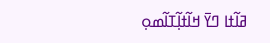ߥߊ߬ߙߊ ߣߌ߫ ߞߊ߬ߙߊ߲߬ߠߊ߬ߘߋ߲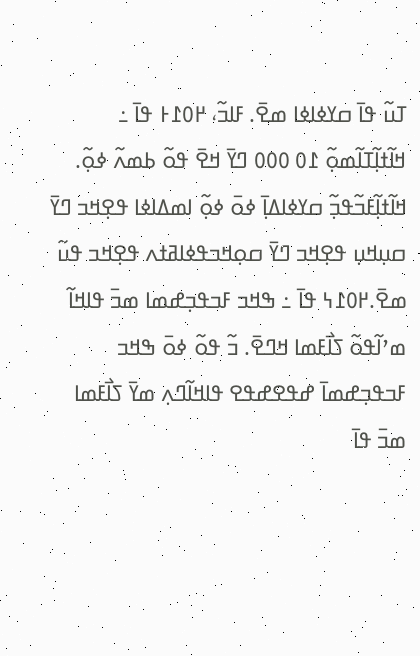ߠߎ߬ ߟߊ߫ ߛߌߦߊߦߊ ߘߐ߫. ߓߊߏ߬، ߂߀߁߅ ߟߊ߫ ߸ ߞߊ߬ߙߊ߲߬ߠߊ߬ߘߋ߲߬ ߁߀ ߀߀߀ ߣߌ߫ ߞߐ߫ ߟߋ߬ ߕߘߍ߬ ߦߋ߲߬. ߞߊ߬ߙߊ߲߬ߓߏ߬ߟߏ߲߬ ߛߌߦߊߡߊ߲߫ ߦߋ߫ ߦߋ߲߬ ߊߘߡߊߦߊ ߟߐ߲ߞߏ ߣߌ߫ ߛߎ߲ߞߎ߲ ߟߐ߲ߞߏ ߣߌ߫ ߛߋ߲ߞߏߟߦߊߥߙߍ ߟߐ߲ߞߏ ߟߎ߬ ߘߐ߫.߂߀߁߆ ߟߊ߫ ߸ ߒߞߏ ߓߏߟߏ߲ߝߘߊ ߘߏ߫ ߟߊߞߊ߬ ߘߴߊ߬ߟߋ߬ ߖߊ߯ߓߘߊ ߞߣߐ߫. ߏ߬ ߟߋ߬ ߦߋ߫ ߒߞߏ ߓߏߟߏ߲ߝߘߊ߫ ߝߟߐߝߟߐ ߟߊߞߊ߬ߣߍ߲ ߘߌ߫ ߖߊ߯ߓߘߊ ߘߏ߫ ߟߊ߫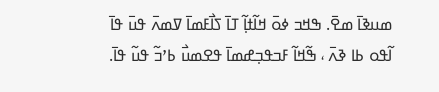ߘߎߢߊ߫ ߘߐ߫. ߒߞߏ ߦߋ߫ ߞߊ߬ߙߊ߲߬ ߠߊ߫ ߖߊ߯ߓߘߊ߫ ߜߘߍ߫ ߟߎ߫ ߟߊ߫ ߊ߬ߟߋ ߕߊ ߢߍ߫ ، ߒ߬ߞߊ߬ ߓߏߟߏ߲ߝߘߊ߫ ߟߐߘߎ߯ ߕߴߏ߬ ߟߎ߬ ߟߊ߫.